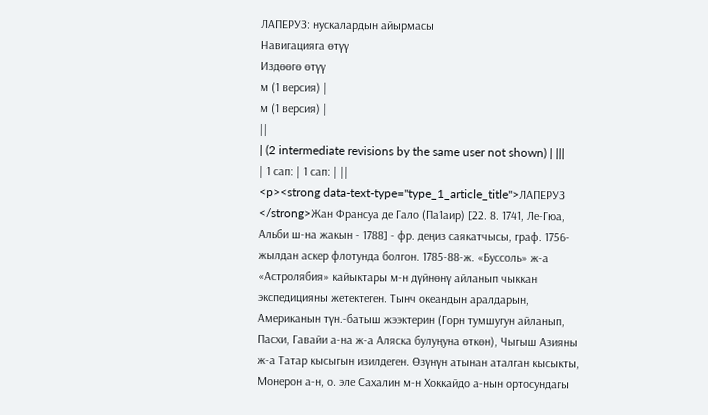ЛАПЕРУЗ: нускалардын айырмасы
Навигацияга өтүү
Издөөгө өтүү
м (1 версия) |
м (1 версия) |
||
| (2 intermediate revisions by the same user not shown) | |||
| 1 сап: | 1 сап: | ||
<p><strong data-text-type="type_1_article_title">ЛАПЕРУЗ </strong>Жан Франсуа де Гало (Па1аир) [22. 8. 1741, Ле-Гюа, Альби ш-на жакын - 1788] - фр. деңиз саякатчысы, граф. 1756-жылдан аскер флотунда болгон. 1785-88-ж. «Буссоль» ж-а «Астролябия» кайыктары м-н дүйнөнү айланып чыккан экспедицияны жетектеген. Тынч океандын аралдарын, Американын түн.-батыш жээктерин (Горн тумшугун айланып, Пасхи, Гавайи а-на ж-а Аляска булуңуна өткөн), Чыгыш Азияны ж-а Татар кысыгын изилдеген. Өзүнүн атынан аталган кысыкты, Монерон а-н, о. эле Сахалин м-н Хоккайдо а-нын ортосундагы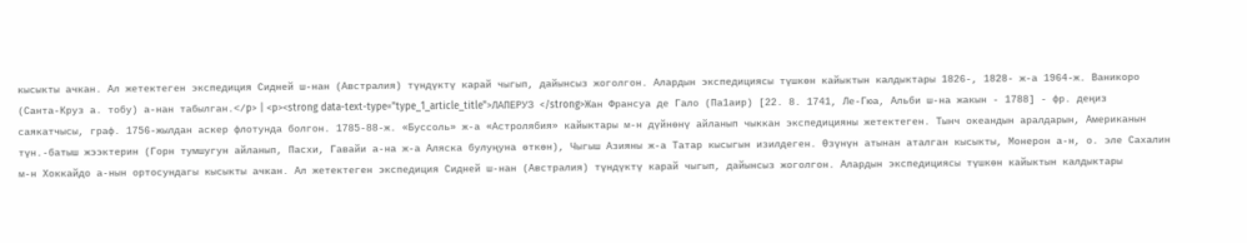кысыкты ачкан. Ал жетектеген экспедиция Сидней ш-нан (Австралия) түндүктү карай чыгып, дайынсыз жоголгон. Алардын экспедициясы түшкөн кайыктын калдыктары 1826-, 1828- ж-а 1964-ж. Ваникоро (Санта-Круз а. тобу) а-нан табылган.</p> | <p><strong data-text-type="type_1_article_title">ЛАПЕРУЗ </strong>Жан Франсуа де Гало (Па1аир) [22. 8. 1741, Ле-Гюа, Альби ш-на жакын - 1788] - фр. деңиз саякатчысы, граф. 1756-жылдан аскер флотунда болгон. 1785-88-ж. «Буссоль» ж-а «Астролябия» кайыктары м-н дүйнөнү айланып чыккан экспедицияны жетектеген. Тынч океандын аралдарын, Американын түн.-батыш жээктерин (Горн тумшугун айланып, Пасхи, Гавайи а-на ж-а Аляска булуңуна өткөн), Чыгыш Азияны ж-а Татар кысыгын изилдеген. Өзүнүн атынан аталган кысыкты, Монерон а-н, о. эле Сахалин м-н Хоккайдо а-нын ортосундагы кысыкты ачкан. Ал жетектеген экспедиция Сидней ш-нан (Австралия) түндүктү карай чыгып, дайынсыз жоголгон. Алардын экспедициясы түшкөн кайыктын калдыктары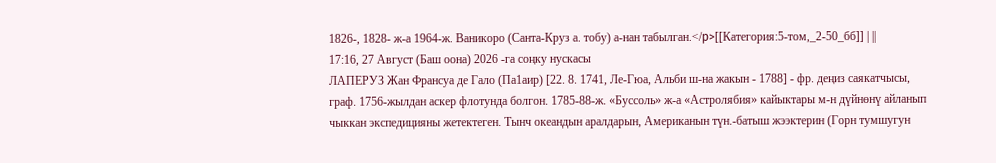1826-, 1828- ж-а 1964-ж. Ваникоро (Санта-Круз а. тобу) а-нан табылган.</p>[[Категория:5-том,_2-50_бб]] | ||
17:16, 27 Август (Баш оона) 2026 -га соңку нускасы
ЛАПЕРУЗ Жан Франсуа де Гало (Па1аир) [22. 8. 1741, Ле-Гюа, Альби ш-на жакын - 1788] - фр. деңиз саякатчысы, граф. 1756-жылдан аскер флотунда болгон. 1785-88-ж. «Буссоль» ж-а «Астролябия» кайыктары м-н дүйнөнү айланып чыккан экспедицияны жетектеген. Тынч океандын аралдарын, Американын түн.-батыш жээктерин (Горн тумшугун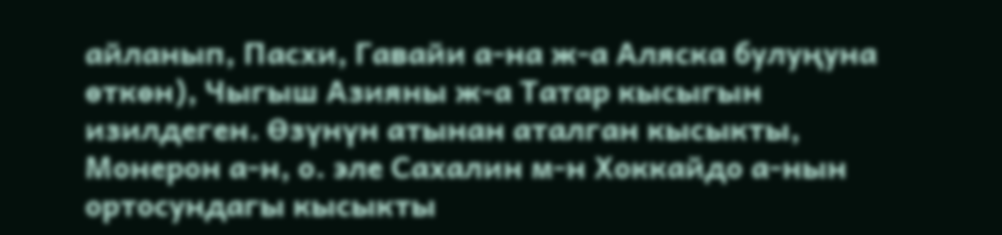айланып, Пасхи, Гавайи а-на ж-а Аляска булуңуна өткөн), Чыгыш Азияны ж-а Татар кысыгын изилдеген. Өзүнүн атынан аталган кысыкты, Монерон а-н, о. эле Сахалин м-н Хоккайдо а-нын ортосундагы кысыкты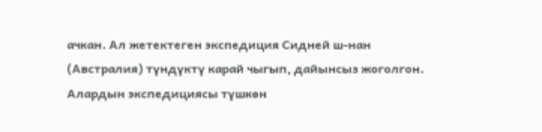ачкан. Ал жетектеген экспедиция Сидней ш-нан (Австралия) түндүктү карай чыгып, дайынсыз жоголгон. Алардын экспедициясы түшкөн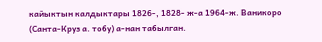кайыктын калдыктары 1826-, 1828- ж-а 1964-ж. Ваникоро (Санта-Круз а. тобу) а-нан табылган.